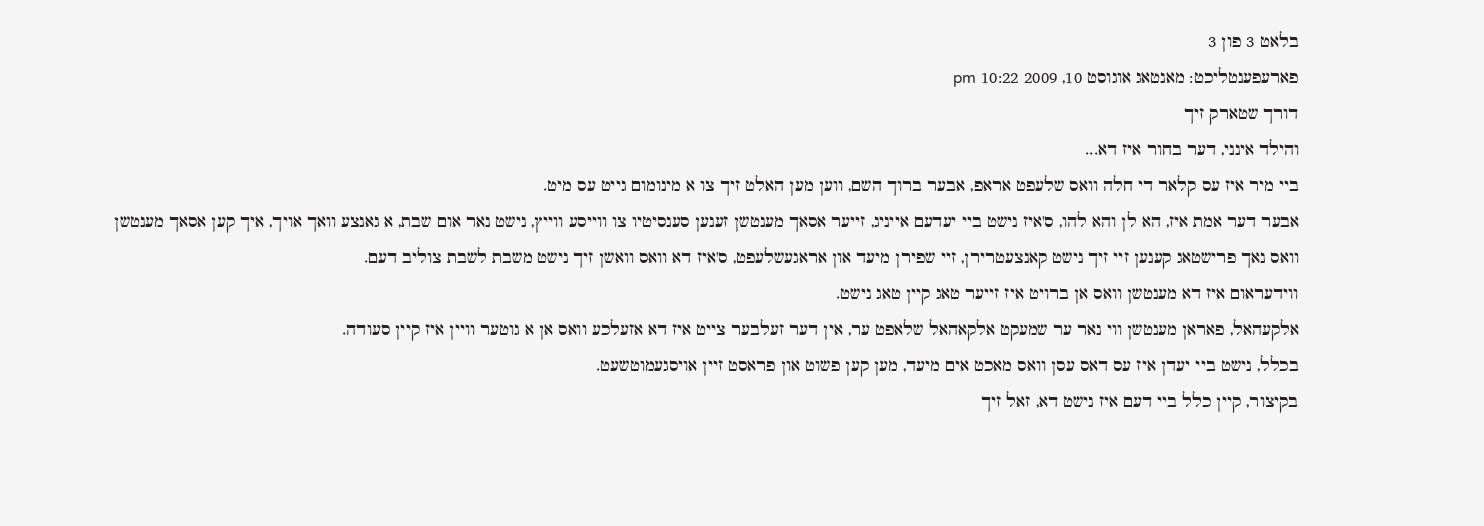בלאט 3 פון 3
פארעפענטליכט: מאנטאג אוגוסט 10, 2009 10:22 pm
דורך שטארק זיך
והילד אינני, דער בחור איז דא...
ביי מיר איז עס קלאר די חלה וואס שלעפט אראפ, אבער ברוך השם, ווען מען האלט זיך צו א מינומום גייט עס מיט.
אבער דער אמת איז, הא לן והא להו, ס'איז נישט ביי יעדעם אייניג, זייער אסאך מענטשן זענען סענסיטיו צו ווייסע ווייץ, נישט נאר אום שבת, א גאנצע וואך אויך, איך קען אסאך מענטשן וואס נאך פרישטאג קענען זיי זיך נישט קאנצעטרירן, זיי שפירן מיעד און אראגעשלעפט, ס'איז דא וואס וואשן זיך נישט משבת לשבת צוליב דעם.
ווידעראום איז דא מענטשן וואס אן ברויט איז זייער טאג קיין טאג נישט.
אלקעהאל, פאראן מענטשן ווי נאר ער שמעקט אלקאהאל שלאפט ער, אין דער זעלבער צייט איז דא אזעלכע וואס אן א גוטער וויין איז קיין סעודה.
בכלל, נישט ביי יעדן איז עס דאס עסן וואס מאכט אים מיעד, מען קען פשוט און פראסט זיין אויסגעמוטשעט.
בקיצור, קיין כלל ביי דעם איז נישט דא, זאל זיך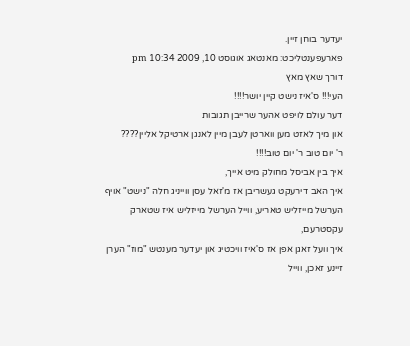יעדער בוחן זיין.
פארעפענטליכט: מאנטאג אוגוסט 10, 2009 10:34 pm
דורך שאץ מאץ
העי!!! ס'איז נישט קיין יושר!!!!
דער עולם לויפט אהער שרייבן תגובות
און מיך לאזט מען ווארטן לעבן מיין לאנגן ארטיקל אליין????
ר' יום טוב ר' יום טוב!!!!
איך בין אביסל מחולק מיט אייך,
איך האב דירעקט געשריבן אז מ'זאל עסן ווייניג חלה "נישט" אויף הערשל מייזליש טאריע, ווייל הערשל מייזליש איז שטארק עקסטרעם,
איך וועל זאגן אפן אז ס'איז וויכטיג און יעדער מענטש "מוז" הערן זיינע זאכן, ווייל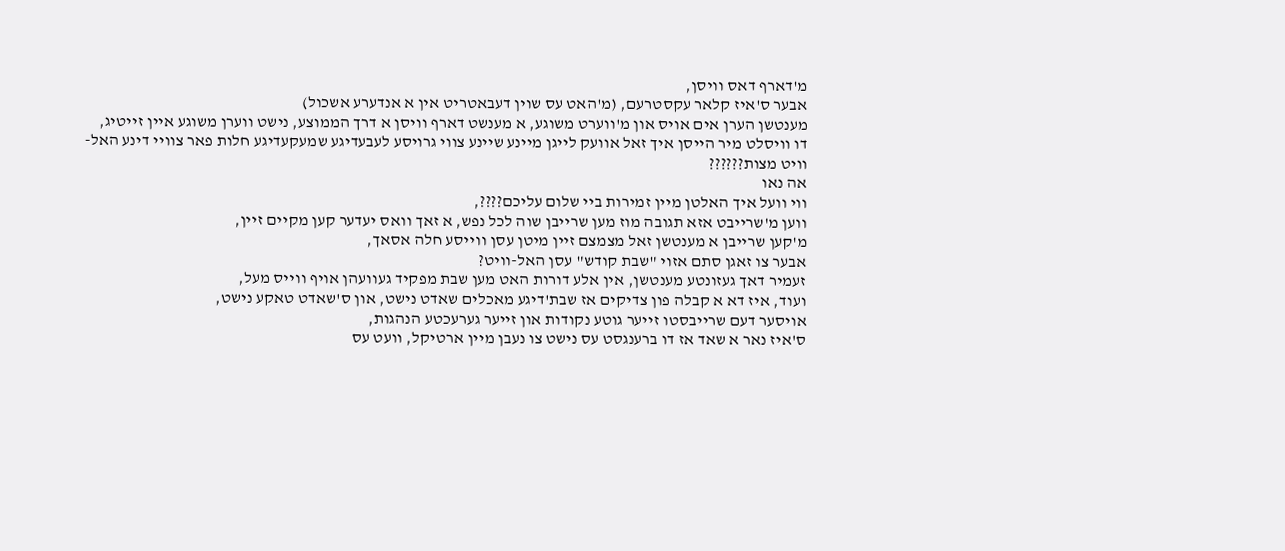מ'דארף דאס וויסן,
אבער ס'איז קלאר עקסטרעם, (מ'האט עס שוין דעבאטריט אין א אנדערע אשכול)
מענטשן הערן אים אויס און מ'ווערט משוגע, א מענשט דארף וויסן א דרך הממוצע, נישט ווערן משוגע איין זייטיג,
דו וויסלט מיר הייסן איך זאל אוועק לייגן מיינע שיינע צווי גרויסע לעבעדיגע שמעקעדיגע חלות פאר צוויי דינע האל-וויט מצות??????
אה נאו
ווי וועל איך האלטן מיין זמירות ביי שלום עליכם????,
ווען מ'שרייבט אזא תגובה מוז מען שרייבן שוה לכל נפש, א זאך וואס יעדער קען מקיים זיין,
מ'קען שרייבן א מענטשן זאל מצמצם זיין מיטן עסן ווייסע חלה אסאך,
אבער צו זאגן סתם אזוי "שבת קודש" עסן האל-וויט?
זעמיר דאך געזונטע מענטשן, אין אלע דורות האט מען שבת מפקיד געוועהן אויף ווייס מעל,
ועוד, איז דא א קבלה פון צדיקים אז שבת'דיגע מאכלים שאדט נישט, און ס'שאדט טאקע נישט,
אויסער דעם שרייבסטו זייער גוטע נקודות און זייער גערעכטע הנהגות,
ס'איז נאר א שאד אז דו ברענגסט עס נישט צו נעבן מיין ארטיקל, וועט עס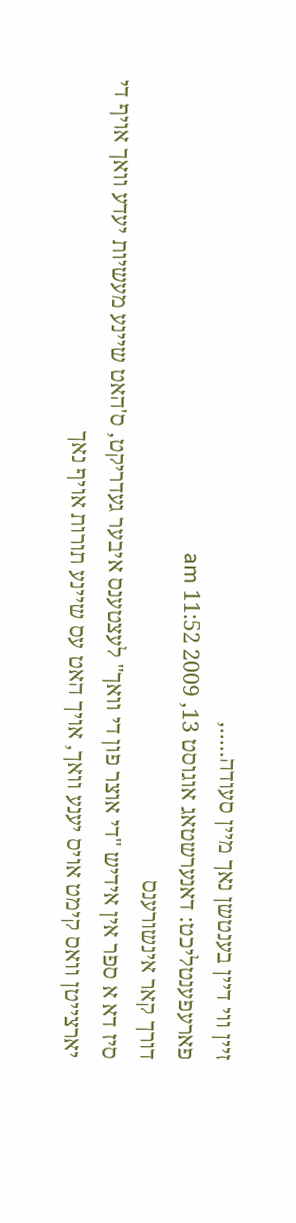זיין ווי דיין בענטשן נאך מיין סעודה.....,
פארעפענטליכט: דאנערשטאג אוגוסט 13, 2009 11:52 am
דורך קאר אינשורענס
סיז דא א ספר אין אידיש "די אוצר פון די וואך" לעצטענס איבער געדריקט, ס'האט שיינע מעשיות יעדע וואך אויף די יארצייטן וואס קימט אויס יענע וואך, אויך האט עס שיינע תורות אויף נאך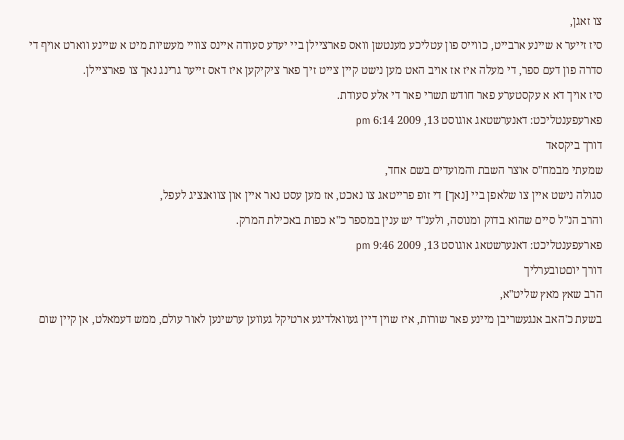צו זאגן,
סיז זייער א שיינע ארבייט, כווייס פון עטליכע מענטשן וואס פארציילן ביי יעדע סעודה איינס צוויי מעשיות מיט א שיינע ווארט אויף די סדרה פון דעם ספר, די מעלה איז אז אויב האט מען נישט קיין צייט זיך פאר ציקיקען איז דאס זייער גרינג נאך צו פארציילן.
סיז אויך דא א עקסטערע פאר חודש תשרי פאר די אלע סעודת.
פארעפענטליכט: דאנערשטאג אוגוסט 13, 2009 6:14 pm
דורך ביקסאד
שמעתי מבמח"ס אוצר השבת והמועדים בשם אחד,
סגולה נישט איין צו שלאפן ביי [נאך] די זופ פרייטאג צו נאכט, אז מען עסט נאר איין און צוואנציג לעפל,
והרב הנ"ל סיים שהוא בדוק ומנוסה, ולענ"ד יש ענין במספר כ"א כפות באכילת המרק.
פארעפענטליכט: דאנערשטאג אוגוסט 13, 2009 9:46 pm
דורך יוםטובערליך
הרב שאץ מאץ שליט"א,
בשעת כ'האב אנגעשריבן מיינע פאר שורות, איז שוין דיין געוואלדיגע ארטיקל געווען ערשינען לאור עולם, ממש דעמאלט, אן קיין שום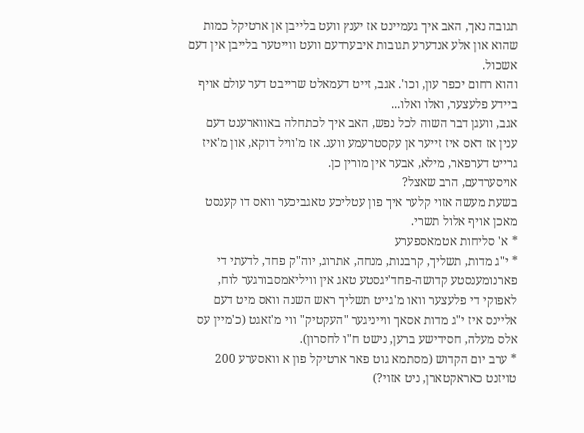תגובה נאך, האב איך געמיינט אז יענץ וועט בלייבן אן ארטיקל כמות שהוא און אלע אנדערע תגובות איבערדעם וועט ווייטער בלייבן אין דעם אשכול.
והוא רחום יכפר עון, וכו'. אגב, זייט דעמאלט שרייבט דער עולם אויף ביידע פלעצער, ואלו ואלו...
אגב, וועגן דבר השוה לכל נפש, האב איך לכתחלה באווארענט דעם ענין אז דאס איז זייער אן עקסטרעמע וועג. אז מ'וויל דוקא, און מ'איז גרייט דערפאר, מילא, אבער אין מורין כן.
אויסערדעם, הרב שאצל?
בשעת מעשה אזוי קלער איך פון עטליכע טאגביכער וואס דו קענסט מאכן אויף אלול תשרי.
* א' סליחות אטמאספערע
* י"ג מדות, תשליך, קרבנות, מנחה, אתרוג, יוה"ק פחד, לדעתי די פארנומענסטע קדושה-פחד'יגסטע טאג אין וויליאמסבורגער לוח, לאפוקי די פלעצער וואו מ'גייט תשליך ראש השנה וואס מיט דעם אליינס איז י"ג מדות אסאך ווייניגער "העקטיק" ווי מ'זאגט (כ'מיין עס אלס מעלה, חסידישע ברען, נישט ח"ו לחסרון).
* ערב יום הקדוש (מסתמא גוט פאר ארטיקל פון א וואסערע 200 טויזנט כאראקטארן, ניט אזוי?)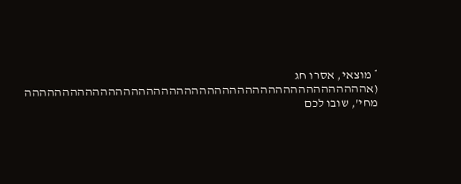* מוצאי, אסרו חג (אההההההההההההההההההההההההההההההההההההההההההההה מחי', שובו לכם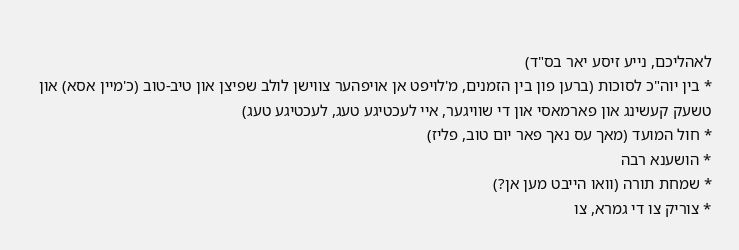לאהליכם, נייע זיסע יאר בס"ד)
* בין יוה"כ לסוכות (ברען פון בין הזמנים, מ'לויפט אן אויפהער צווישן לולב שפיצן און טיב-טוב (כ'מיין אסא) און טשעק קעשינג און פארמאסי און די שוויגער, איי לעכטיגע טעג, לעכטיגע טעג)
* חול המועד (מאך עס נאך פאר יום טוב, פליז)
* הושענא רבה
* שמחת תורה (וואו הייבט מען אן?)
* צוריק צו די גמרא, צו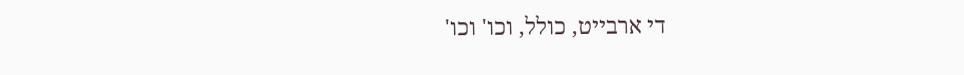די ארבייט, כולל, וכו' וכו'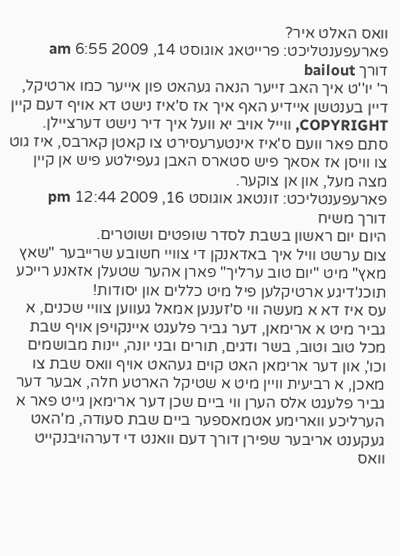וואס האלט איר?
פארעפענטליכט: פרייטאג אוגוסט 14, 2009 6:55 am
דורך bailout
ר' יו''ט איך האב זייער הנאה געהאט פון אייער כמו ארטיקל, דיין בענטשן איידיע האף איך אז ס'איז נישט דא אויף דעם קיין COPYRIGHT, ווייל אויב יא וועל איך דיר נישט דערציילן.
סתם פאר וועם ס'איז אינטערעסירט צו קאטן קארבס, איז גוט צו וויסן אז אסאך פיש סטארס האבן געפילטע פיש אן קיין מצה מעל, און אן צוקער.
פארעפענטליכט: זונטאג אוגוסט 16, 2009 12:44 pm
דורך משיח
היום יום ראשון בשבת לסדר שופטים ושוטרים.
צום ערשט וויל איך באדאנקן די צוויי חשובע שרייבער "שאץ מאץ" מיט "יום טוב ערליך" פארן אהער שטעלן אזאנע רייכע תוכנ'דיגע ארטיקלען פיל מיט כללים און יסודות!
עס איז דא א מעשה ווי ס'זענען אמאל געווען צוויי שכנים, א גביר מיט א ארימאן, דער גביר פלעגט איינקויפן אויף שבת מכל טוב וטוב, בשר ודגים, תורים ובני יונה, יינות מבושמים וכו', און דער ארימאן האט קוים געהאט אויף וואס שבת צו מאכן, א רביעית וויין מיט א שטיקל הארטע חלה, אבער דער גביר פלעגט אלס הערן ווי ביים שכן דער ארימאן גייט פאר א הערליכע ווארימע אטמאספער ביים שבת סעודה, מ'האט געקענט אריבער שפירן דורך דעם וואנט די דערהויבנקייט וואס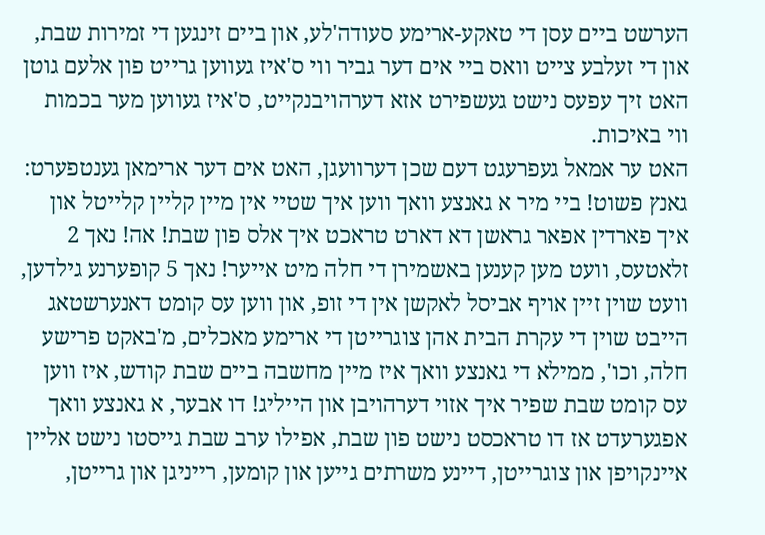הערשט ביים עסן די טאקע-ארימע סעודה'לע, און ביים זינגען די זמירות שבת, און די זעלבע צייט וואס ביי אים דער גביר ווי ס'איז געווען גרייט פון אלעם גוטן האט זיך עפעס נישט געשפירט אזא דערהויבנקייט, ס'איז געווען מער בכמות ווי באיכות.
האט ער אמאל געפרעגט דעם שכן דערוועגן, האט אים דער ארימאן גענטפערט: גאנץ פשוט! ביי מיר א גאנצע וואך ווען איך שטיי אין מיין קליין קלייטל און איך פארדין אפאר גראשן דא דארט טראכט איך אלס פון שבת! אה! נאך 2 זלאטעס, וועט מען קענען באשמירן די חלה מיט אייער! נאך 5 קופערנע גילדען, וועט שוין זיין אויף אביסל לאקשן אין די זופ, און ווען עס קומט דאנערשטאג הייבט שוין די עקרת הבית אהן צוגרייטן די ארימע מאכלים, מ'באקט פרישע חלה, וכו', ממילא די גאנצע וואך איז מיין מחשבה ביים שבת קודש, איז ווען עס קומט שבת שפיר איך אזוי דערהויבן און הייליג! דו אבער, א גאנצע וואך אפגערעדט אז דו טראכסט נישט פון שבת, אפילו ערב שבת גייסטו נישט אליין איינקויפן און צוגרייטן, דיינע משרתים גייען און קומען, רייניגן און גרייטן,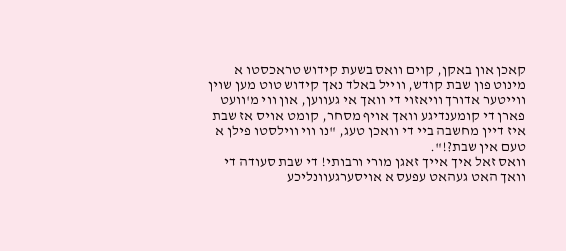קאכן און באקן, קוים וואס בשעת קידוש טראכסטו א מינוט פון שבת קודש, ווייל באלד נאך קידוש טוט מען שוין ווייטער אדורך וויאזוי די וואך אי געווען, און ווי מ'וועט פארן די קומענדיגע וואך אויף מסחר, קומט אויס אז שבת איז דיין מחשבה ביי די וואכן טעג, "נו ווי ווילסטו פילן א טעם אין שבת?!".
וואס זאל איך אייך זאגן מורי ורבותי! די שבת סעודה די וואך האט געהאט עפעס א אויסערגעוונליכע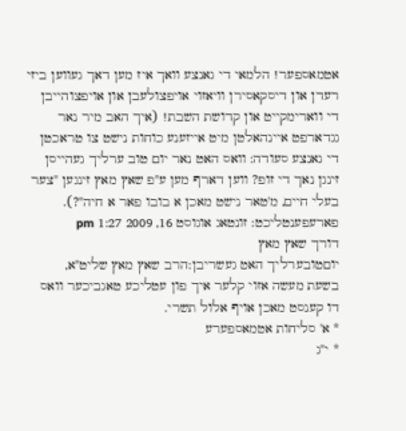אטמאספער! הלמאי די גאנצע וואך איז מען דאך געווען ביזי רעדן און דיסקאסירן וויאזוי אויפצולעבן און אויפצוהייבן די ווארימקייט און קדושת השבת! (איך האב מיר נאר גגדארפט איינהאלטן מיט אייזענע כוחות נישט צו טראכטן די גאנצע סעודה: וואס האט נאר יום טוב ערליך געהייסן זינגן נאך די זופ? ווען דארף מען ע"פ שאץ מאץ זינגען "צער בעלי חיים, מ'טאר נישט מאכן א בובו פאר א חיה"?).
פארעפענטליכט: זונטאג אוגוסט 16, 2009 1:27 pm
דורך שאץ מאץ
יוםטובערליך האט געשריבן:הרב שאץ מאץ שליט"א,
בשעת מעשה אזוי קלער איך פון עטליכע טאגביכער וואס דו קענסט מאכן אויף אלול תשרי.
* א' סליחות אטמאספערע
* י"ג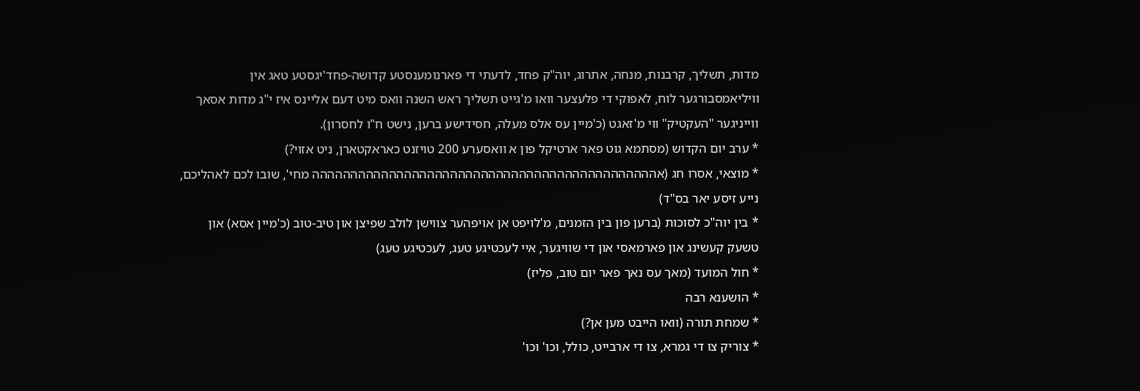מדות, תשליך, קרבנות, מנחה, אתרוג, יוה"ק פחד, לדעתי די פארנומענסטע קדושה-פחד'יגסטע טאג אין וויליאמסבורגער לוח, לאפוקי די פלעצער וואו מ'גייט תשליך ראש השנה וואס מיט דעם אליינס איז י"ג מדות אסאך ווייניגער "העקטיק" ווי מ'זאגט (כ'מיין עס אלס מעלה, חסידישע ברען, נישט ח"ו לחסרון).
* ערב יום הקדוש (מסתמא גוט פאר ארטיקל פון א וואסערע 200 טויזנט כאראקטארן, ניט אזוי?)
* מוצאי, אסרו חג (אההההההההההההההההההההההההההההההההההההההההההההה מחי', שובו לכם לאהליכם, נייע זיסע יאר בס"ד)
* בין יוה"כ לסוכות (ברען פון בין הזמנים, מ'לויפט אן אויפהער צווישן לולב שפיצן און טיב-טוב (כ'מיין אסא) און טשעק קעשינג און פארמאסי און די שוויגער, איי לעכטיגע טעג, לעכטיגע טעג)
* חול המועד (מאך עס נאך פאר יום טוב, פליז)
* הושענא רבה
* שמחת תורה (וואו הייבט מען אן?)
* צוריק צו די גמרא, צו די ארבייט, כולל, וכו' וכו'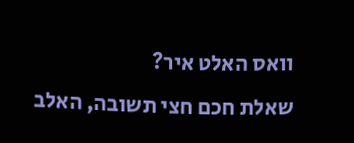וואס האלט איר?
שאלת חכם חצי תשובה, האלב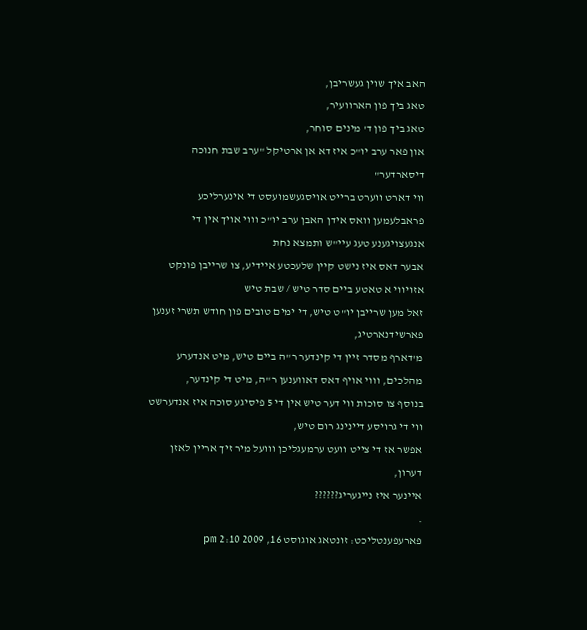האב איך שוין געשריבן,
טאג ביך פון הארוועיר,
טאג ביך פון ד' מינים סוחר,
און פאר ערב יו"כ איז דא אן ארטיקל "ערב שבת חנוכה דיסארדער"
ווי דארט ווערט ברייט אויסגעשמועסט די אינערליכע פראבלעמען וואס אידן האבן ערב יו"כ וווי אויך אין די אנגעצויגענע טעג עיי"ש ותמצא נחת
אבער דאס איז נישט קיין שלעכטע איידיע, צו שרייבן פונקט אזויווי א טאטע ביים סדר טיש / שבת טיש
זאל מען שרייבן יו"ט טיש, די ימים טובים פון חודש תשרי זענען פארשידנארטיג,
מ'דארף מסדר זיין די קינדער ר"ה ביים טיש, מיט אנדערע מהלכים, וווי אויף דאס דאווענען ר"ה, מיט די קינדער,
בנוסף צו סוכות ווי דער טיש אין די 5 פיסיגע סוכה איז אנדערשט ווי די גרויסע דיינינג רום טיש,
אפשר אז די צייט וועט ערמעגליכן ווועל מיר זיך אריין לאזן דערון,
איינער איז נייגעריג??????
.
פארעפענטליכט: זונטאג אוגוסט 16, 2009 2:10 pm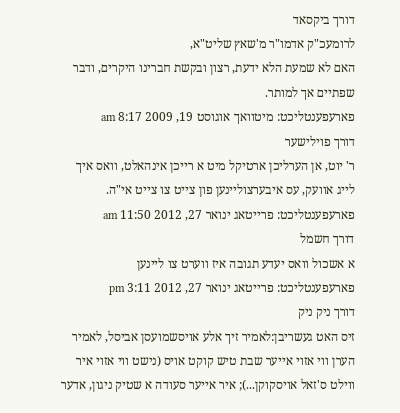דורך ביקסאד
לרומעכ"ק אדמו"ר מ'שאץ שליט"א,
האם לא שמעת הלא ידעת, רצון ובקשת חברינו היקרים, ודבר שפתיים אך למותר.
פארעפענטליכט: מיטוואך אוגוסט 19, 2009 8:17 am
דורך פוילישער
ר' יוט, אן הערליכן ארטיקל מיט א רייכן אינהאלט, וואס איך לייג אוועק, עס איבערצוליינען פון צייט צו צייט אי"ה.
פארעפענטליכט: פרייטאג ינואר 27, 2012 11:50 am
דורך חשמל
א אשכול וואס יעדע תגובה איז ווערט צו ליינען
פארעפענטליכט: פרייטאג ינואר 27, 2012 3:11 pm
דורך ניק ניק
זיס האט געשריבן:לאמיר זיך אלע אויסשמועסן אביסל, לאמיר הערן ווי אזוי אייער שבת טיש קוקט אויס (נישט ווי אזוי איר ווילט ס'זאל אויסקוקן...); איר אייער סעודה א שטיק ניגון, אדער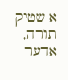א שטיק תורה, אדער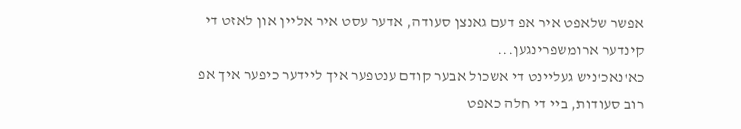אפשר שלאפט איר אפ דעם גאנצן סעודה, אדער עסט איר אליין און לאזט די קינדער ארומשפרינגען...
כא'נאכ'ניש געליינט די אשכול אבער קודם ענטפער איך ליידער כיפער איך אפ רוב סעודות, ביי די חלה כאפט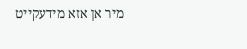מיר אן אזא מידעקייט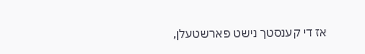אז די קענסטך נישט פארשטעלן,